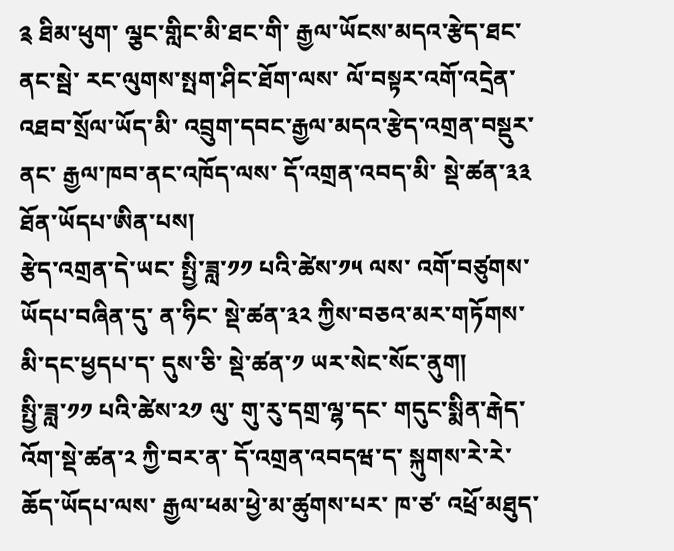༉ ཐིམ་ཕུག་ ལྕང་གླིང་མི་ཐང་གི་ རྒྱལ་ཡོངས་མདའ་རྩེད་ཐང་ནང་སྦེ་ རང་ལུགས་སྤག་ཤིང་ཐོག་ལས་ ལོ་བསྟར་འགོ་འདྲེན་འཐབ་སྲོལ་ཡོད་མི་ འབྲུག་དབང་རྒྱལ་མདའ་རྩེད་འགྲན་བསྡུར་ནང་ རྒྱལ་ཁབ་ནང་འཁོད་ལས་ དོ་འགྲན་འབད་མི་ སྡེ་ཚན་༣༣ ཐོན་ཡོདཔ་ཨིན་པས།
རྩེད་འགྲན་དེ་ཡང་ སྤྱི་ཟླ་༡༡ པའི་ཚེས་༡༥ ལས་ འགོ་བཙུགས་ཡོདཔ་བཞིན་དུ་ ན་ཧིང་ སྡེ་ཚན་༣༢ ཀྱིས་བཅའ་མར་གཏོགས་མི་དང་ཕྱདཔ་ད་ དུས་ཅི་ སྡེ་ཚན་༡ ཡར་སེང་སོང་ནུག།
སྤྱི་ཟླ་༡༡ པའི་ཚེས་༢༡ ལུ་ གུ་རུ་དགྲ་ལྷ་དང་ གདུང་སྨིན་རྒེད་འོག་སྡེ་ཚན་༢ ཀྱི་བར་ན་ དོ་འགྲན་འབདཝ་ད་ སྐུགས་རེ་རེ་ཆོད་ཡོདཔ་ལས་ རྒྱལ་ཕམ་ཕྱེ་མ་ཚུགས་པར་ ཁ་ཙ་ འཕྲོ་མཐུད་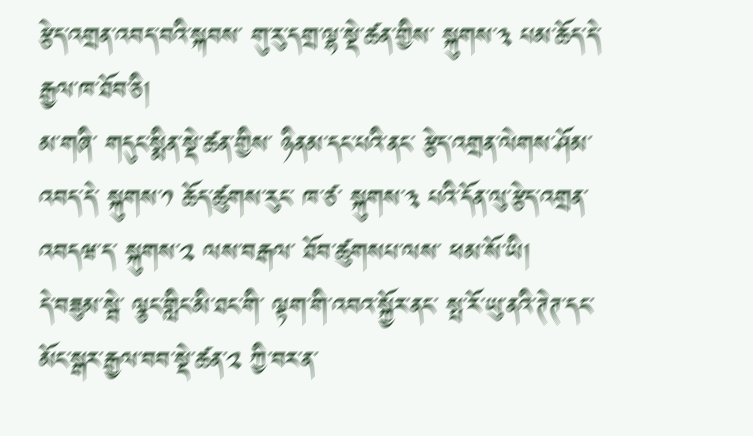རྩེད་འགྲན་འབད་བའི་སྐབས་ གུ་རུ་དགྲ་ལྷ་སྡེ་ཚན་གྱིས་ སྐུགས་༣ པམ་ཆོད་དེ་ རྒྱལ་ཁ་ཐོབ་ཅི།
མ་གཞི་ གདུང་སྨིན་སྡེ་ཚན་གྱིས་ ཉིནམ་དང་པའི་ནང་ རྩེད་འགྲན་ལེགས་ཤོམ་འབད་དེ་ སྐུགས་༡ ཆོད་ཚུགས་རུང་ ཁ་ཙ་ སྐུགས་༣ པའི་དོན་ལུ་རྩེད་འགྲན་འབདཝ་ད་ སྐུགས་༢ ལས་བརྒལ་ ཐོབ་ཚུགསཔ་ལས་ ཕམ་སོ་ཡི།
དེ་བཟུམ་སྦེ་ ལྕང་གླིང་མི་ཐང་གི་ ལྟག་གི་འབའ་སྐྱོར་ནང་ སྤ་རོ་ཡུ་ནའི་ཊེཊ་དང་ མོང་སྒར་རྒྱལ་བབ་སྡེ་ཚན་༢ ཀྱི་བར་ན་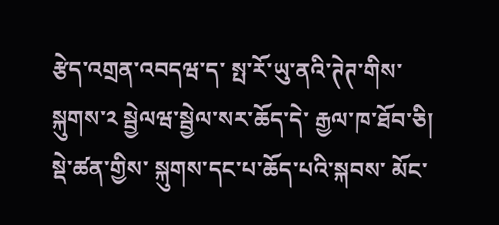རྩེད་འགྲན་འབདཝ་ད་ སྤ་རོ་ཡུ་ནའི་ཊེཊ་གིས་ སྐུགས་༢ སྦྱེལཝ་སྦྱེལ་སར་ཆོད་དེ་ རྒྱལ་ཁ་ཐོབ་ཅི།
སྡེ་ཚན་གྱིས་ སྐུགས་དང་པ་ཆོད་པའི་སྐབས་ མོང་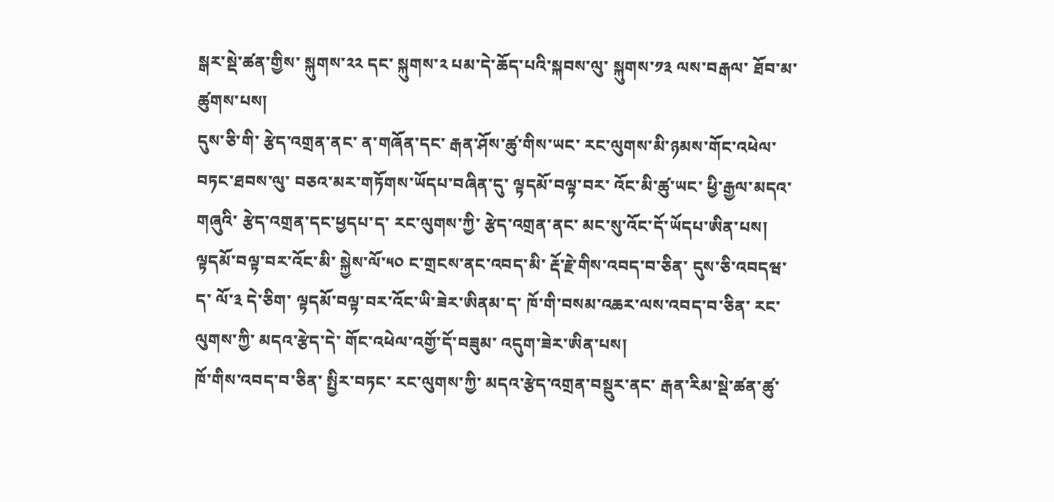སྒར་སྡེ་ཚན་གྱིས་ སྐུགས་༢༢ དང་ སྐུགས་༢ པམ་དེ་ཆོད་པའི་སྐབས་ལུ་ སྐུགས་༡༣ ལས་བརྒལ་ ཐོབ་མ་ཚུགས་པས།
དུས་ཅི་གི་ རྩེད་འགྲན་ནང་ ན་གཞོན་དང་ རྒན་ཤོས་ཚུ་གིས་ཡང་ རང་ལུགས་མི་ཉམས་གོང་འཕེལ་བཏང་ཐབས་ལུ་ བཅའ་མར་གཏོགས་ཡོདཔ་བཞིན་དུ་ ལྟདམོ་བལྟ་བར་ འོང་མི་ཚུ་ཡང་ ཕྱི་རྒྱལ་མདའ་གཞུའི་ རྩེད་འགྲན་དང་ཕྱདཔ་ད་ རང་ལུགས་ཀྱི་ རྩེད་འགྲན་ནང་ མང་སུ་འོང་དོ་ཡོདཔ་ཨིན་པས།
ལྟདམོ་བལྟ་བར་འོང་མི་ སྐྱེས་ལོ་༥༠ ང་གྲངས་ནང་འབད་མི་ རྡོ་རྗེ་གིས་འབད་བ་ཅིན་ དུས་ཅི་འབདཝ་ད་ ལོ་༣ དེ་ཅིག་ ལྟདམོ་བལྟ་བར་འོང་ཡི་ཟེར་ཨིནམ་ད་ ཁོ་གི་བསམ་འཆར་ལས་འབད་བ་ཅིན་ རང་ལུགས་ཀྱི་ མདའ་རྩེད་དེ་ གོང་འཕེལ་འགྱོ་དོ་བཟུམ་ འདུག་ཟེར་ཨིན་པས།
ཁོ་གིས་འབད་བ་ཅིན་ སྤྱིར་བཏང་ རང་ལུགས་ཀྱི་ མདའ་རྩེད་འགྲན་བསྡུར་ནང་ རྒན་རིམ་སྡེ་ཚན་ཚུ་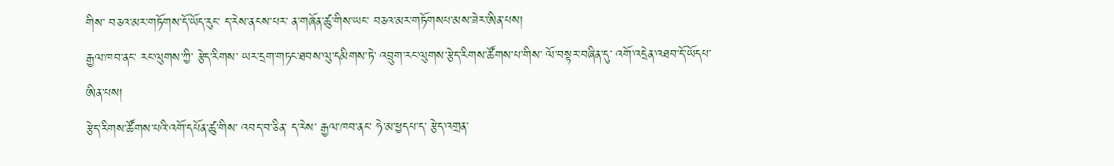གིས་ བཅའ་མར་གཏོགས་དོ་ཡོད་རུང་ ད་རེས་ནངས་པར་ ན་གཞོན་ཚུ་གིས་ཡང་ བཅའ་མར་གཏོགསཔ་མས་ཟེར་ཨིན་པས།
རྒྱལ་ཁབ་ནང་ རང་ལུགས་ཀྱི་ རྩེད་རིགས་ ཡར་དྲག་གཏང་ཐབས་ལུ་དམིགས་ཏེ་ འབྲུག་རང་ལུགས་རྩེད་རིགས་ཚོགས་པ་གིས་ ལོ་བསྟར་བཞིན་དུ་ འགོ་འདྲེན་འཐབ་དོ་ཡོདཔ་ཨིན་པས།
རྩེད་རིགས་ཚོགས་པའི་འགོ་དཔོན་ཚུ་གིས་ འབད་བ་ཅིན་ ད་རེས་ རྒྱལ་ཁབ་ནང་ ཧེ་མ་ཕྱདཔ་ད་ རྩེད་འགྲན་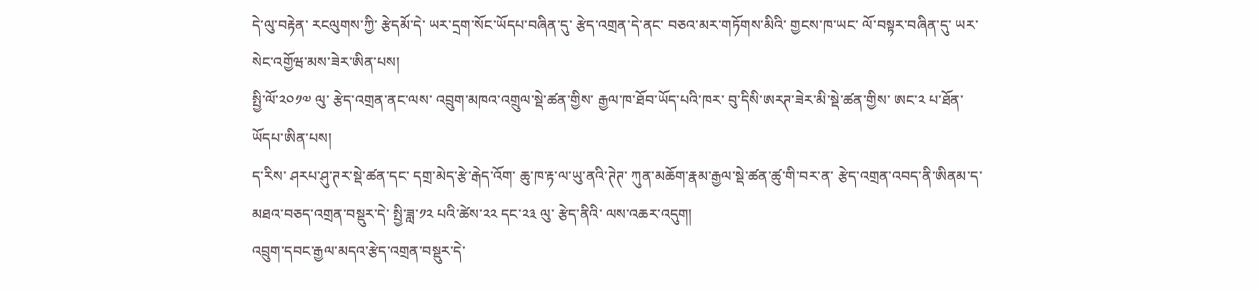དེ་ལུ་བརྟེན་ རངལུགས་ཀྱི་ རྩེདམོ་དེ་ ཡར་དྲག་སོང་ཡོདཔ་བཞིན་དུ་ རྩེད་འགྲན་དེ་ནང་ བཅའ་མར་གཏོགས་མིའི་ གྱངས་ཁ་ཡང་ ལོ་བསྟར་བཞིན་དུ་ ཡར་སེང་འགྱོཝ་མས་ཟེར་ཨིན་པས།
སྤྱི་ལོ་༢༠༡༧ ལུ་ རྩེད་འགྲན་ནང་ལས་ འབྲུག་མཁའ་འགྲུལ་སྡེ་ཚན་གྱིས་ རྒྱལ་ཁ་ཐོབ་ཡོད་པའི་ཁར་ བུ་དིསི་ཨརཊ་ཟེར་མི་སྡེ་ཚན་གྱིས་ ཨང་༢ པ་ཐོན་ཡོདཔ་ཨིན་པས།
ད་རིས་ ཤརཔ་ཤུ་ཊར་སྡེ་ཚན་དང་ དགྲ་མེད་རྩེ་རྒེད་འོག་ ཆུ་ཁ་རྟ་ལ་ཡུ་ནའི་ཊེཊ་ ཀུན་མཆོག་རྣམ་རྒྱལ་སྡེ་ཚན་ཚུ་གི་བར་ན་ རྩེད་འགྲན་འབད་ནི་ཨིནམ་ད་ མཐའ་བཅད་འགྲན་བསྡུར་དེ་ སྤྱི་ཟླ་༡༢ པའི་ཚེས་༢༢ དང་༢༣ ལུ་ རྩེད་ནིའི་ ལས་འཆར་འདུག།
འབྲུག་དབང་རྒྱལ་མདའ་རྩེད་འགྲན་བསྡུར་དེ་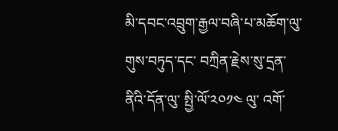མི་དབང་འབྲུག་རྒྱལ་བཞི་པ་མཆོག་ལུ་ གུས་བཏུད་དང་ བཀྲིན་རྗེས་སུ་དྲན་ནིའི་དོན་ལུ་ སྤྱི་ལོ་༢༠༡༤ ལུ་ འགོ་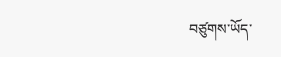བཙུགས་ཡོད་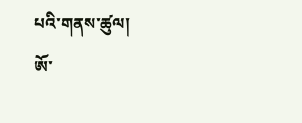པའི་གནས་ཚུལ།
ཨོ་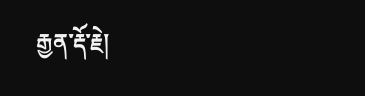རྒྱན་རྡོ་རྗེ།